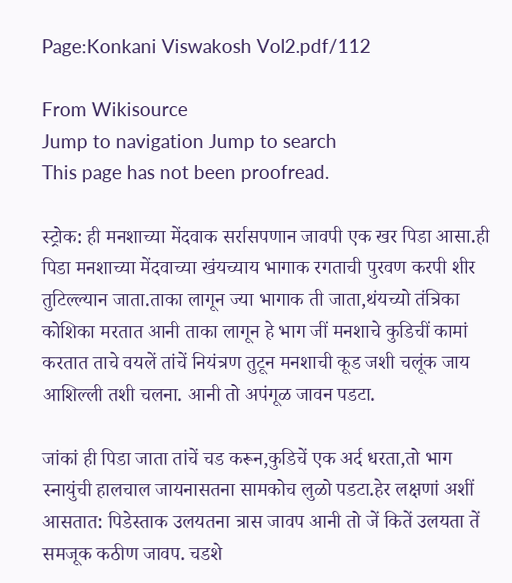Page:Konkani Viswakosh Vol2.pdf/112

From Wikisource
Jump to navigation Jump to search
This page has not been proofread.

स्ट्रोक: ही मनशाच्या मेंदवाक सर्रासपणान जावपी एक खर पिडा आसा.ही पिडा मनशाच्या मेंदवाच्या खंयच्याय भागाक रगताची पुरवण करपी शीर तुटिल्ल्यान जाता.ताका लागून ज्या भागाक ती जाता,थंयच्यो तंत्रिका कोशिका मरतात आनी ताका लागून हे भाग जीं मनशाचे कुडिचीं कामां करतात ताचे वयलें तांचें नियंत्रण तुटून मनशाची कूड जशी चलूंक जाय आशिल्ली तशी चलना. आनी तो अपंगूळ जावन पडटा.

जांकां ही पिडा जाता तांचें चड करून,कुडिचें एक अर्द धरता,तो भाग स्नायुंची हालचाल जायनासतना सामकोच लुळो पडटा.हेर लक्षणां अशीं आसतात: पिडेस्ताक उलयतना त्रास जावप आनी तो जें कितें उलयता तें समजूक कठीण जावप. चडशे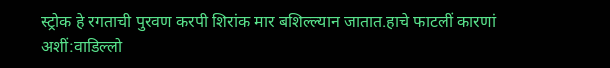स्ट्रोक हे रगताची पुरवण करपी शिरांक मार बशिल्ल्यान जातात.हाचे फाटलीं कारणां अशीं:वाडिल्लो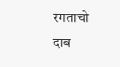रगताचो दाब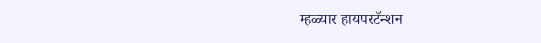म्हळ्यार हायपरटॅन्शन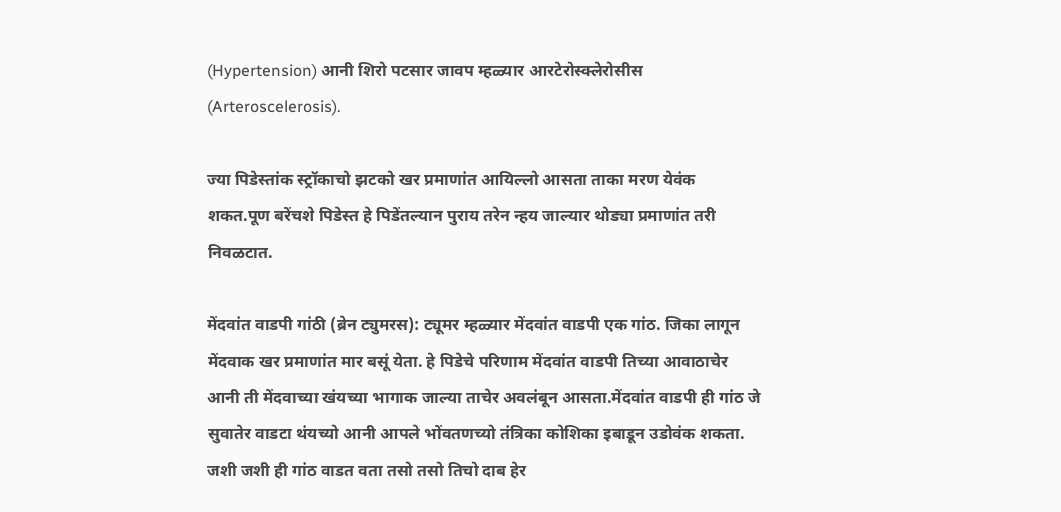(Hypertension) आनी शिरो पटसार जावप म्हळ्यार आरटेरोस्क्लेरोसीस (Arteroscelerosis).

ज्या पिडेस्तांक स्ट्रॉकाचो झटको खर प्रमाणांत आयिल्लो आसता ताका मरण येवंक शकत.पूण बरेंचशे पिडेस्त हे पिडेंतल्यान पुराय तरेन न्हय जाल्यार थोड्या प्रमाणांत तरी निवळटात.

मेंदवांत वाडपी गांठी (ब्रेन ट्युमरस): ट्यूमर म्हळ्यार मेंदवांत वाडपी एक गांठ. जिका लागून मेंदवाक खर प्रमाणांत मार बसूं येता. हे पिडेचे परिणाम मेंदवांत वाडपी तिच्या आवाठाचेर आनी ती मेंदवाच्या खंयच्या भागाक जाल्या ताचेर अवलंबून आसता.मेंदवांत वाडपी ही गांठ जे सुवातेर वाडटा थंयच्यो आनी आपले भोंवतणच्यो तंत्रिका कोशिका इबाडून उडोवंक शकता. जशी जशी ही गांठ वाडत वता तसो तसो तिचो दाब हेर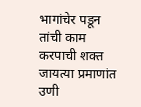भागांचेर पडून तांची काम करपाची शक्त जायत्या प्रमाणांत उणी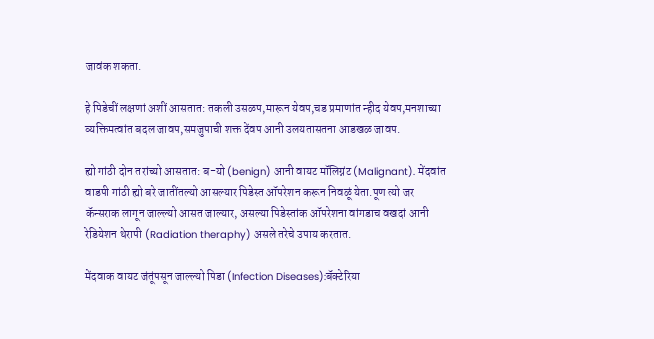जावंक शकता.

हे पिडेचीं लक्षणां अशीं आसतात: तकली उसळप,मारून येवप,चड प्रमाणांत न्हीद येवप,मनशाच्या व्यक्तिमत्वांत बदल जावप,समजुपाची शक्त देंवप आनी उलयतासतना आडखळ जावप.

ह्यो गांठी दोन तरांच्यो आसतात: ब-यो (benign) आनी वायट मॉलिग्नंट (Malignant). मेंदवांत वाडपी गांठी ह्यो बरे जातींतल्यो आसल्यार पिडेस्त ऑपरेशन करून निवळूं येता.पूण त्यो जर कॅन्सराक लागून जाल्ल्यो आसत जाल्यार, असल्या पिडेस्तांक ऑपरेशना वांगडाच वखदां आनी रेडियेशन थेरापी (Radiation theraphy) असले तरेचे उपाय करतात.

मेंदवाक वायट जंतूंपसून जाल्ल्यो पिडा (Infection Diseases):बॅक्टेरिया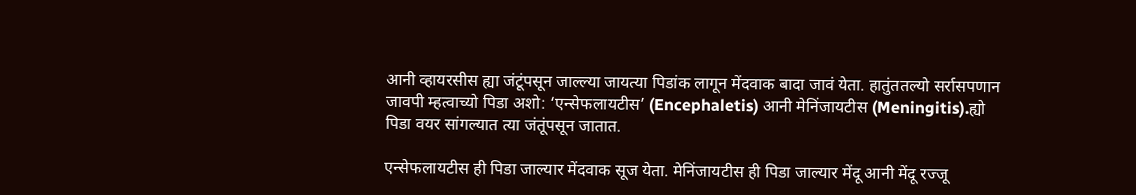आनी व्हायरसीस ह्या जंटूंपसून जाल्ल्या जायत्या पिडांक लागून मेंदवाक बादा जावं येता. हातुंततल्यो सर्रासपणान जावपी म्हत्वाच्यो पिडा अशो: ‘एन्सेफलायटीस’ (Encephaletis) आनी मेनिंजायटीस (Meningitis).ह्यो पिडा वयर सांगल्यात त्या जंतूंपसून जातात.

एन्सेफलायटीस ही पिडा जाल्यार मेंदवाक सूज येता. मेनिंजायटीस ही पिडा जाल्यार मेंदू आनी मेंदू रज्जू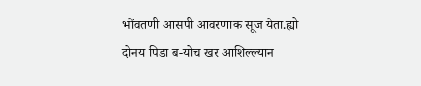भोंवतणी आसपी आवरणाक सूज येता.ह्यो दोनय पिडा ब-योच खर आशिल्ल्यान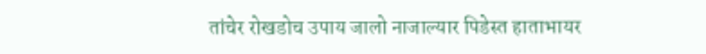तांचेर रोखडोच उपाय जालो नाजाल्यार पिडेस्त हाताभायर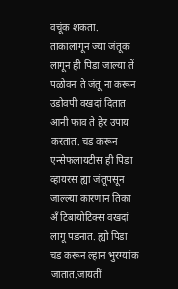वचूंक शकता. ताकालागून ज्या जंतूक लागून ही पिडा जाल्या तें पळोवन ते जंतू ना करून उडोवपी वखदां दितात आनी फाव ते हेर उपाय करतात. चड करून एन्सेफलायटीस ही पिडा व्हायरस ह्या जंतूपसून जाल्ल्या कारणान तिका ॲं टिबायोटिक्स वखदां लागू पडनात. ह्यो पिडा चड करून ल्हान भुरग्यांक जातात.जायतीं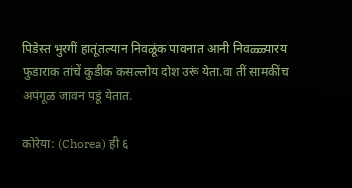पिडेस्त भुरगीं हातूंतल्यान निवळूंक पावनात आनी निवळ्ळ्यारय फुडाराक तांचें कुडीक कसल्लोय दोश उरूं येता.वा तीं सामकींच अपंगूळ जावन पडूं येतात.

कोरेया: (Chorea) ही ६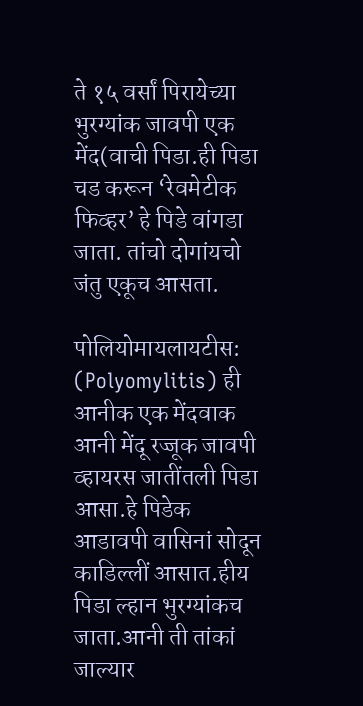ते १५ वर्सां पिरायेच्या भुरग्यांक जावपी एक मेंद(वाची पिडा.ही पिडा चड करून ‘रेवमेटीक फिव्हर’ हे पिडे वांगडा जाता. तांचो दोगांयचो जंतु एकूच आसता.

पोलियोमायलायटीस: (Polyomylitis) ही आनीक एक मेंदवाक आनी मेंदू रज्जूक जावपी व्हायरस जातींतली पिडा आसा.हे पिडेक आडावपी वासिनां सोदून काडिल्लीं आसात.हीय पिडा ल्हान भुरग्यांकच जाता.आनी ती तांकां जाल्यार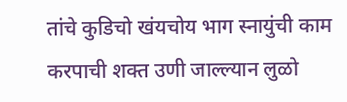तांचे कुडिचो खंयचोय भाग स्नायुंची काम करपाची शक्त उणी जाल्ल्यान लुळो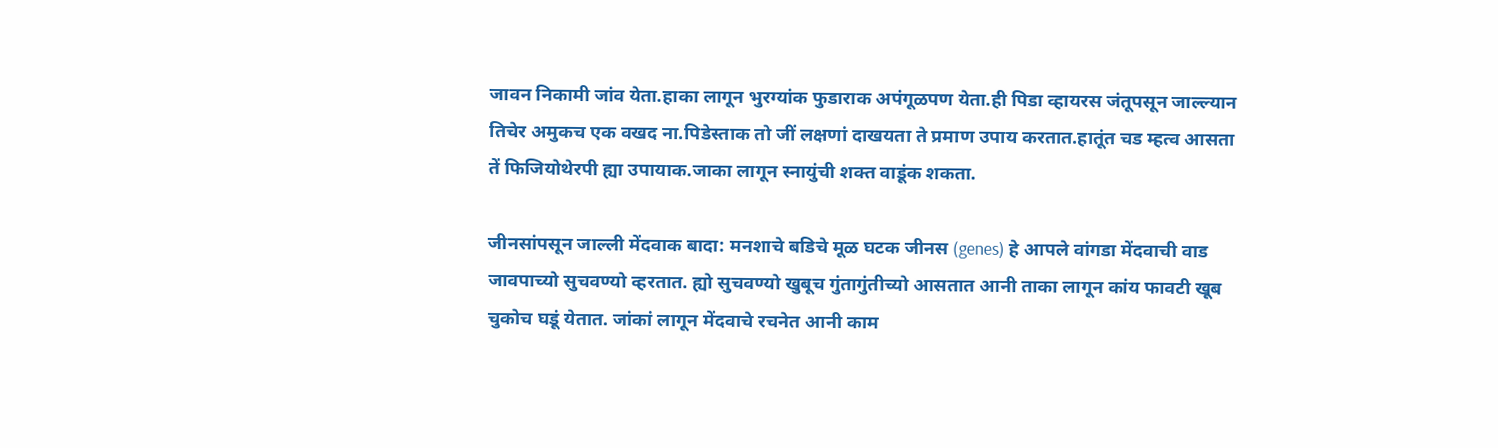जावन निकामी जांव येता.हाका लागून भुरग्यांक फुडाराक अपंगूळपण येता.ही पिडा व्हायरस जंतूपसून जाल्ल्यान तिचेर अमुकच एक वखद ना.पिडेस्ताक तो जीं लक्षणां दाखयता ते प्रमाण उपाय करतात.हातूंत चड म्हत्व आसता तें फिजियोथेरपी ह्या उपायाक.जाका लागून स्नायुंची शक्त वाडूंक शकता.

जीनसांपसून जाल्ली मेंदवाक बादा: मनशाचे बडिचे मूळ घटक जीनस (genes) हे आपले वांगडा मेंदवाची वाड जावपाच्यो सुचवण्यो व्हरतात. ह्यो सुचवण्यो खुबूच गुंतागुंतीच्यो आसतात आनी ताका लागून कांय फावटी खूब चुकोच घडूं येतात. जांकां लागून मेंदवाचे रचनेत आनी काम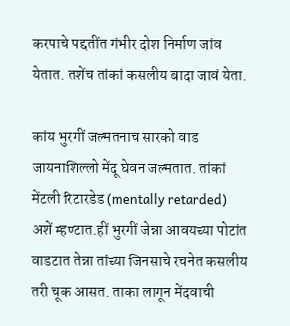करपाचे पद्दतींत गंभीर दोश निर्माण जांव येतात. तशेंच तांकां कसलीय बादा जावं येता.

कांय भुरगीं जल्मतनाच सारको वाड जायनाशिल्लो मेंदू घेवन जल्मतात. तांकां मेंटली रिटारडेड (mentally retarded) अशें म्हण्टात.हीं भुरगीं जेन्ना आवयच्या पोटांत वाडटात तेन्ना तांच्या जिनसाचे रचनेत कसलीय तरी चूक आसत. ताका लागून मेंदवाची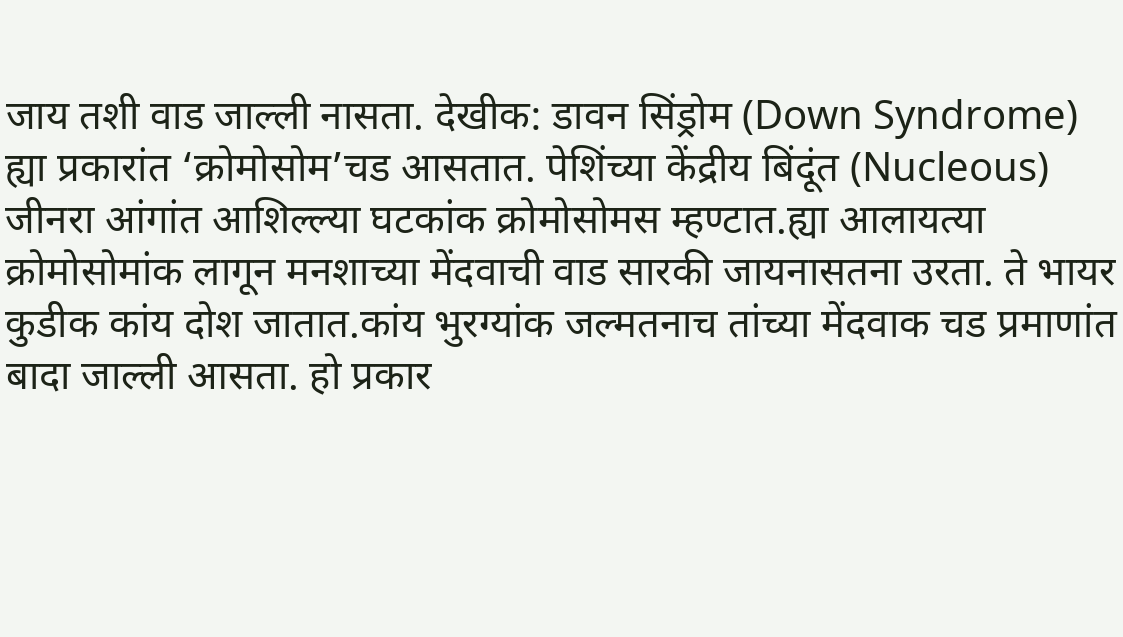जाय तशी वाड जाल्ली नासता. देखीक: डावन सिंड्रोम (Down Syndrome) ह्या प्रकारांत ‘क्रोमोसोम’चड आसतात. पेशिंच्या केंद्रीय बिंदूंत (Nucleous) जीनरा आंगांत आशिल्ल्या घटकांक क्रोमोसोमस म्हण्टात.ह्या आलायत्या क्रोमोसोमांक लागून मनशाच्या मेंदवाची वाड सारकी जायनासतना उरता. ते भायर कुडीक कांय दोश जातात.कांय भुरग्यांक जल्मतनाच तांच्या मेंदवाक चड प्रमाणांत बादा जाल्ली आसता. हो प्रकार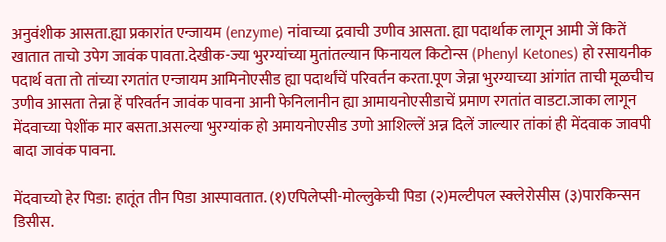अनुवंशीक आसता.ह्या प्रकारांत एन्जायम (enzyme) नांवाच्या द्रवाची उणीव आसता. ह्या पदार्थाक लागून आमी जें कितें खातात ताचो उपेग जावंक पावता.देखीक-ज्या भुरग्यांच्या मुतांतल्यान फिनायल किटोन्स (Phenyl Ketones) हो रसायनीक पदार्थ वता तो तांच्या रगतांत एन्जायम आमिनोएसीड ह्या पदार्थांचें परिवर्तन करता.पूण जेन्ना भुरग्याच्या आंगांत ताची मूळचीच उणीव आसता तेन्ना हें परिवर्तन जावंक पावना आनी फेनिलानीन ह्या आमायनोएसीडाचें प्रमाण रगतांत वाडटा.जाका लागून मेंदवाच्या पेशींक मार बसता.असल्या भुरग्यांक हो अमायनोएसीड उणो आशिल्लें अन्न दिलें जाल्यार तांकां ही मेंदवाक जावपी बादा जावंक पावना.

मेंदवाच्यो हेर पिडा: हातूंत तीन पिडा आस्पावतात. (१)एपिलेप्सी-मोल्लुकेची पिडा (२)मल्टीपल स्क्लेरोसीस (३)पारकिन्सन डिसीस.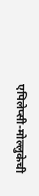एपिलेप्सी-मोल्लुकेची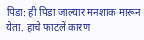पिडा: ही पिडा जाल्यार मनशाक मारून येता. हाचे फाटलें कारण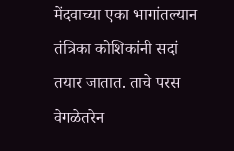मेंदवाच्या एका भागांतल्यान तंत्रिका कोशिकांनी सदां तयार जातात. ताचे परस वेगळेतरेन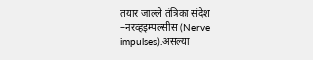तयार जाल्ले तंत्रिका संदेश –नरव्हइम्पल्सीस (Nerve impulses).असल्या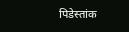पिडेस्तांक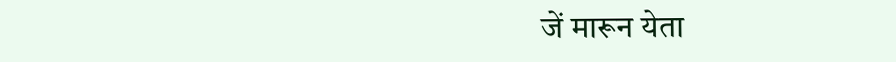जें मारून येता